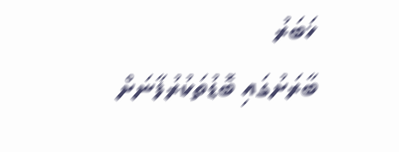ޚަބަރު
ބާރަށުގައި ބޮޑުތަކުރުފާނަށް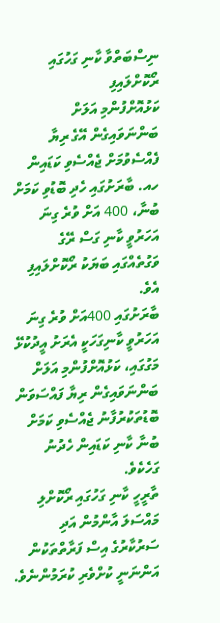ނިސްބަތްވާ ކާނި ގަހުގައި ރޯކޮށްލައިފި
ކަޅުއޮށްފުންމި އަލަށް ބަންނަވައިގެން އޭގެ ރިޔާ ފެއްސެވުމަށް ޖެއްސެވި ކަޑައިން ހއ. ބާރަށުގައި ހެދި ބޮޑުވި ކަމަށް ބުނާ، 400 އަށް ވުރެ ގިނަ އަހަރުވީ ކާނި ގަސް ރޭގެ ވަގުތެއްގައި ބަޔަކު ރޯކޮށްލައިފި އެވެ.
ބާރަށުގައި 400އަށް ވުރެ ގިނަ އަހަރުވީ ކާނިގަހަކީ އެރަށު އީދުކުޅޭ މަގުގައި، ކަޅުއޮށްފުންމި އަލަށް ބަންނަވައިގެން ރިޔާ ފައްސަވަން ބޮޑުތަކުރުފާނު ޖެއްސެވި ކަމަށް ބުނާ ކާނި ކަޑައިން ހެދުނު ގަހެކެވެ.
ތާރީހީ ކާނި ގަހުގައި ރޯކޮށްލި މައްސަލަ އާންމުން އަދި ސަރުކާރުގެ އިސް ފަރާތްތަކުން އަންނަނީ ކުށްވެރި ކުރަމުންނެވެ.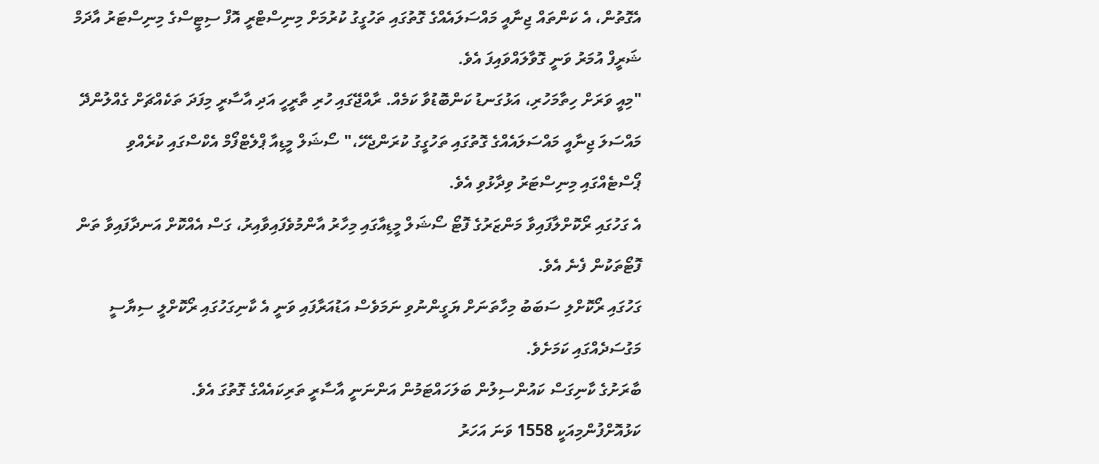އެގޮތުން، އެ ކަންތައް ޖިނާއީ މައްސަލައެއްގެ ގޮތުގައި ތަހުގީގު ކުރުމަށް މިނިސްޓްރީ އޮފް ސިޓީސްގެ މިނިސްޓަރު އާދަމް ޝަރީފް އުމަރު ވަނީ ގޮވާލައްވައިފަ އެވެ.
"މިއީ ވަރަށް ހިތާމަހުރި، އަޅުގަނޑު ކަންބޮޑުވާ ކަމެއް. ރާއްޖޭގައި ހުރި ތާރީހީ އަދި އާސާރީ މިފަދަ ތަކެއްޗަށް ގެއްލުންދޭ މައްސަލަ ޖިނާއީ މައްސަލައެއްގެ ގޮތުގައި ތަހުގީގު ކުރަންޖެހޭ،" ސޯޝަލް މީޑިއާ ޕްލެޓްފޯމް އެކްސްގައި ކުރެއްވި ޕޯސްޓެއްގައި މިނިސްޓަރު ވިދާޅުވި އެވެ.
އެ ގަހުގައި ރޯކޮށްލާފައިވާ މަންޒަރުގެ ފޮޓޯ ސޯޝަލް މީޑިއާގައި މިހާރު އާންމުވެފައިވާއިރު، ގަސް އެއްކޮށް އަނދާފައިވާ ތަން ފޮޓޯތަކުން ފެނެ އެވެ.
ގަހުގައި ރޯކޮށްލި ސަބަބު މިހާތަނަށް ޔަގީންނުވި ނަމަވެސް އަޑުއަރާފައި ވަނީ އެ ކާނިގަހުގައި ރޯކޮށްލީ ސިޔާސީ މަގުސަދެއްގައި ކަމަށެވެ.
ބާރަށުގެ ކާނިގަސް ކައުންސިލުން ބަލަހައްޓަމުން އަންނަނީ އާސާރީ ތަރިކައެއްގެ ގޮތުގަ އެވެ.
ކަޅުއޮށްފުންމިއަކީ 1558 ވަނަ އަހަރު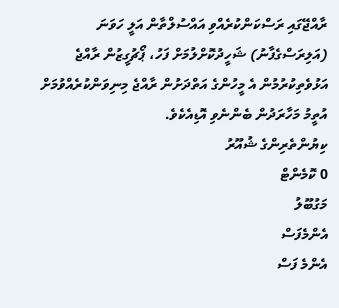ރާއްޖޭގައި ރަސްކަންކުރެއްވި އައްސުލްތާން އަލީ ހަވަނަ (އަލިރަސްގެފާނު) ޝަހީދުކޮށްލުމަށް ފަހު، ޕޯޗުގީޒުން ރާއްޖެ އަޅުވެތިކުރުމުން އެ މީހުންގެ އަތްދަށުން ރާއްޖެ މިނިވަންކުރެއްވުމަށް އުތީމު މަހާރަދުން ބެންނެވި އޮޑިއެކެވެ.
ކިޔުންތެރިންގެ ޝުއޫރު
0 ކޮމެންޓް
މަގުބޫލު
އެންމެފަސް
އެންމެ ފަސް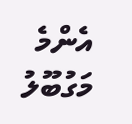އެންމެ މަގުބޫލު